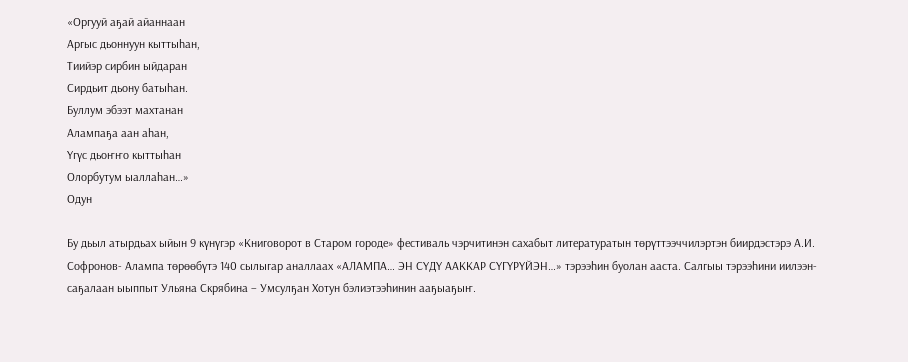«Оргууй аҕай айаннаан
Аргыс дьоннуун кыттыһан,
Тиийэр сирбин ыйдаран
Сирдьит дьону батыһан.
Буллум эбээт махтанан
Алампаҕа аан аһан,
Үгүс дьоҥҥо кыттыһан
Олорбутум ыаллаһан…»
Одун

Бу дьыл атырдьах ыйын 9 күнүгэр «Книговорот в Старом городе» фестиваль чэрчитинэн сахабыт литературатын төрүттээччилэртэн биирдэстэрэ А.И. Софронов- Алампа төрөөбүтэ 140 сылыгар аналлаах «АЛАМПА… ЭН СҮДҮ ААККАР СҮГҮРҮЙЭН…» тэрээһин буолан ааста. Салгыы тэрээһини иилээн-саҕалаан ыыппыт Ульяна Скрябина – Умсулҕан Хотун бэлиэтээһинин ааҕыаҕыҥ.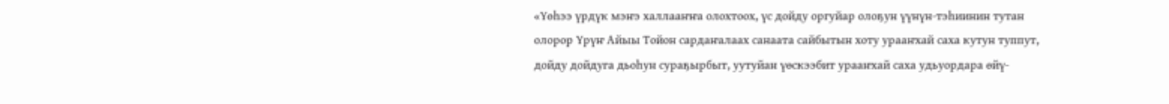«Үөһээ үрдүк мэҥэ халлааҥҥа олохтоох, үс дойду оргуйар олоҕун үүнүн-тэһиинин тутан олорор Үрүҥ Айыы Тойон сардаҥалаах санаата сайбытын хоту урааҥхай саха кутун туппут, дойду дойдуга дьоһун сураҕырбыт, уутуйан үөскээбит урааҥхай саха удьуордара өйү-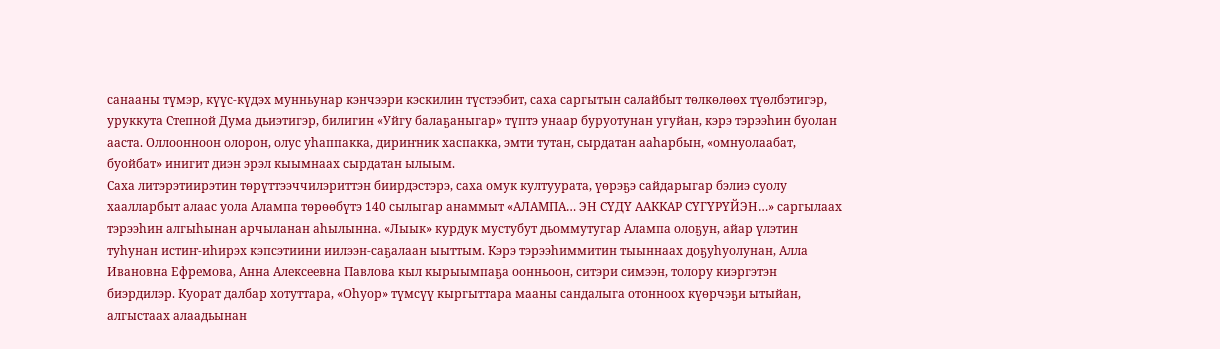санааны түмэр, күүс-күдэх мунньунар кэнчээри кэскилин түстээбит, саха саргытын салайбыт төлкөлөөх түөлбэтигэр, уруккута Степной Дума дьиэтигэр, билигин «Уйгу балаҕаныгар» түптэ унаар буруотунан угуйан, кэрэ тэрээһин буолан ааста. Оллоонноон олорон, олус уһаппакка, дириҥник хаспакка, эмти тутан, сырдатан ааһарбын, «омнуолаабат, буойбат» инигит диэн эрэл кыымнаах сырдатан ылыым.
Саха литэрэтиирэтин төрүттээччилэриттэн биирдэстэрэ, саха омук култуурата, үөрэҕэ сайдарыгар бэлиэ суолу хаалларбыт алаас уола Алампа төрөөбүтэ 140 сылыгар анаммыт «АЛАМПА… ЭН СҮДҮ ААККАР СҮГҮРҮЙЭН…» саргылаах тэрээһин алгыһынан арчыланан аһылынна. «Лыык» курдук мустубут дьоммутугар Алампа олоҕун, айар үлэтин туһунан истиҥ-иһирэх кэпсэтиини иилээн-саҕалаан ыыттым. Кэрэ тэрээһиммитин тыыннаах доҕуһуолунан, Алла Ивановна Ефремова, Анна Алексеевна Павлова кыл кырыымпаҕа оонньоон, ситэри симээн, толору киэргэтэн биэрдилэр. Куорат далбар хотуттара, «Оһуор» түмсүү кыргыттара мааны сандалыга отонноох күөрчэҕи ытыйан, алгыстаах алаадьынан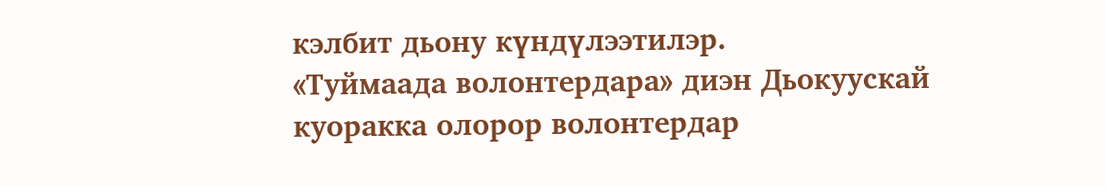кэлбит дьону күндүлээтилэр.
«Туймаада волонтердара» диэн Дьокуускай куоракка олорор волонтердар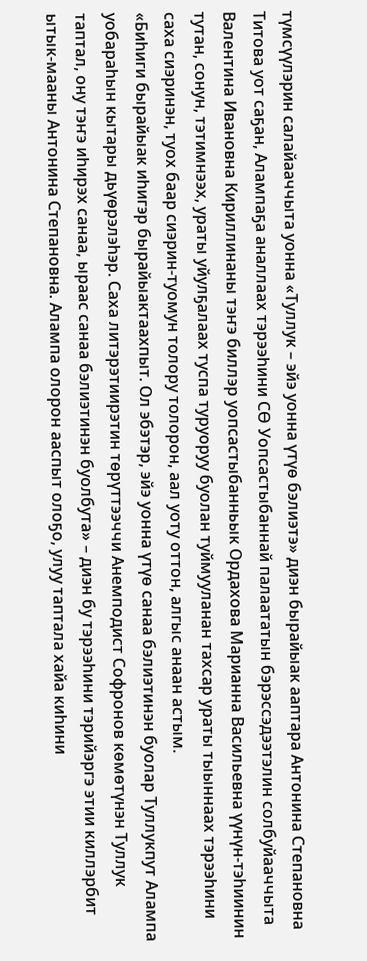түмсүүлэрин салайааччыта уонна «Туллук – эйэ уонна үтүө бэлиэтэ» диэн бырайыак ааптара Антонина Степановна Титова уот саҕан, Алампаҕа аналлаах тэрээһини СӨ Уопсастыбаннай палаататын бэрэссэдээтэлин солбуйааччыта Валентина Ивановна Кириллинаны тэҥэ биллэр уопсастыбанньык Ордахова Марианна Васильевна үүнүн-тэһиинин тутан, сонун, тэтимнээх, ураты уйулҕалаах туспа туруоруу буолан туймууланан тахсар ураты тыыннаах тэрээһини саха сиэринэн, туох баар сиэрин-туомун толору толорон, аал уоту оттон, алгыс анаан астым.
«Биһиги бырайыак иһигэр бырайыактаахпыт. Ол эбэтэр, эйэ уонна үтүө санаа бэлиэтинэн буолар Туллукпут Алампа уобараһын кытары дьүөрэлэһэр. Саха литэрэтиирэтин төрүттээччи Анемподист Софронов көмөтүнэн Туллук таптал, ону тэҥэ иһирэх санаа, ыраас санаа бэлиэтинэн буолбута» – диэн бу тэрээһини тэрийэргэ этии киллэрбит ытык-мааны Антонина Степановна. Алампа олорон ааспыт олоҕо, улуу таптала хайа киһини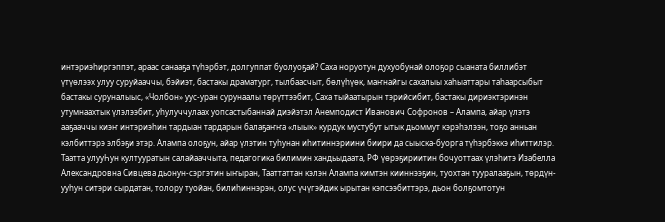интэриэһиргэппэт, араас санааҕа түһэрбэт, долгуппат буолуоҕай? Саха норуотун духуобунай олоҕор сыаната биллибэт үтүѳлээх улуу суруйааччы, бэйиэт, бастакы драматург, тылбаасчыт, бѳлүhүѳк, маҥнайгы сахалыы хаhыаттары таhаарсыбыт бастакы суруналыыс, «Чолбон» уус-уран сурунаалы тѳрүттээбит, Саха тыйаатырын тэрийсибит, бастакы дириэктэринэн утумнаахтык үлэлээбит, уhулуччулаах уопсастыбаннай диэйэтэл Анемподист Иванович Софронов – Алампа, айар үлэтэ ааҕааччы киэҥ интэриэhин тардыан тардарын балаҕаҥҥа «лыык» курдук мустубут ытык дьоммут кэрэһэлээн, тоҕо анньан кэлбиттэрэ элбэҕи этэр. Алампа олоҕун, айар үлэтин туһунан иһитиннэриини биири да сыыска-буорга түһэрбэккэ иһиттилэр.
Таатта улууҺун култууратын салайааччыта, педагогика билимин хандьыдаата, РФ үөрэҕириитин бочуоттаах үлэһитэ Изабелла Александровна Сивцева дьонун-сэргэтин ыҥыран, Тааттаттан кэлэн Алампа кимтэн кииннээҕин, туохтан тууралааҕын, төрдүн-ууһун ситэри сырдатан, толору туойан, билиһиннэрэн, олус үчүгэйдик ырытан кэпсээбиттэрэ, дьон болҕомтотун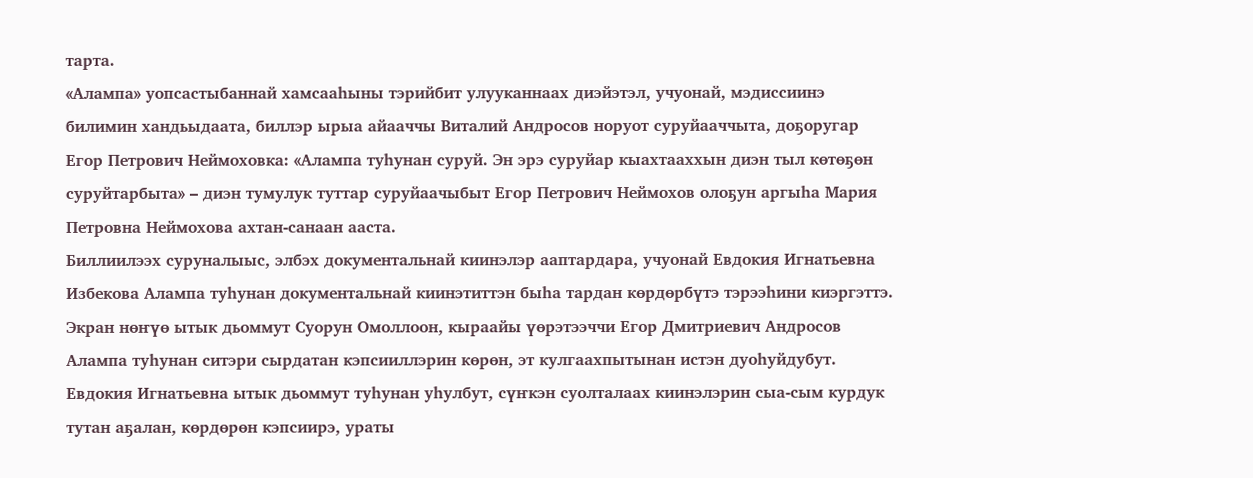тарта.
«Алампа» уопсастыбаннай хамсааһыны тэрийбит улууканнаах диэйэтэл, учуонай, мэдиссиинэ билимин хандьыдаата, биллэр ырыа айааччы Виталий Андросов норуот суруйааччыта, доҕоругар Егор Петрович Неймоховка: «Алампа туһунан суруй. Эн эрэ суруйар кыахтааххын диэн тыл көтөҕөн суруйтарбыта» – диэн тумулук туттар суруйаачыбыт Егор Петрович Неймохов олоҕун аргыһа Мария Петровна Неймохова ахтан-санаан ааста.
Биллиилээх суруналыыс, элбэх документальнай киинэлэр ааптардара, учуонай Евдокия Игнатьевна Избекова Алампа туһунан документальнай киинэтиттэн быһа тардан көрдөрбүтэ тэрээһини киэргэттэ. Экран нөҥүө ытык дьоммут Суорун Омоллоон, кыраайы үөрэтээччи Егор Дмитриевич Андросов Алампа туһунан ситэри сырдатан кэпсииллэрин көрөн, эт кулгаахпытынан истэн дуоһуйдубут. Евдокия Игнатьевна ытык дьоммут туһунан уһулбут, сүҥкэн суолталаах киинэлэрин сыа-сым курдук тутан аҕалан, көрдөрөн кэпсиирэ, ураты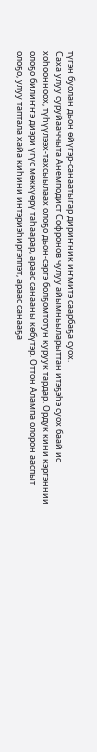түгэн буолан дьон өйүгэр-санаатыгар дириҥник иҥмитэ саарбаҕа суох.
Саха улуу суруйааччыта Анемподист Софронов чулуу айымньыларыттан итэҕэһэ суох баай ис хоһоонноох, түһүүлээх-тахсыылаах олоҕо дьон-сэргэ болҕомтотун куруук тардар. Ордук кини кэргэннии олоҕо билиҥҥэ диэри үгүс мөккүөрү таһаарар, араас санааны көбүтэр. Оттон Алампа олорон ааспыт олоҕо, улуу таптала хайа киһини интэриэһиргэппэт, араас санааҕа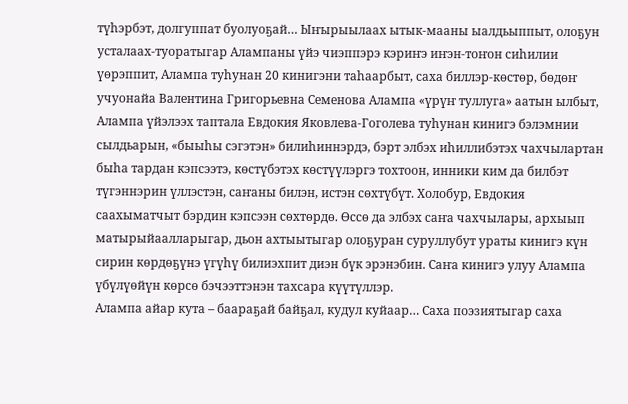түһэрбэт, долгуппат буолуоҕай… Ыҥырыылаах ытык-мааны ыалдьыппыт, олоҕун усталаах-туоратыгар Алампаны үйэ чиэппэрэ кэриҥэ иҥэн-тоҥон сиһилии үөрэппит, Алампа туһунан 20 кинигэни таһаарбыт, саха биллэр-көстөр, бөдөҥ учуонайа Валентина Григорьевна Семенова Алампа «үрүҥ туллуга» аатын ылбыт, Алампа үйэлээх таптала Евдокия Яковлева-Гоголева туһунан кинигэ бэлэмнии сылдьарын, «быыһы сэгэтэн» билиһиннэрдэ, бэрт элбэх иһиллибэтэх чахчылартан быһа тардан кэпсээтэ, көстүбэтэх көстүүлэргэ тохтоон, инники ким да билбэт түгэннэрин үллэстэн, саҥаны билэн, истэн сөхтүбүт. Холобур, Евдокия саахыматчыт бэрдин кэпсээн сөхтөрдө. Өссө да элбэх саҥа чахчылары, архыып матырыйаалларыгар, дьон ахтыытыгар олоҕуран суруллубут ураты кинигэ күн сирин көрдөҕүнэ үгүһү билиэхпит диэн бүк эрэнэбин. Саҥа кинигэ улуу Алампа үбүлүөйүн көрсө бэчээттэнэн тахсара күүтүллэр.
Алампа айар кута – баараҕай байҕал, кудул куйаар… Саха поэзиятыгар саха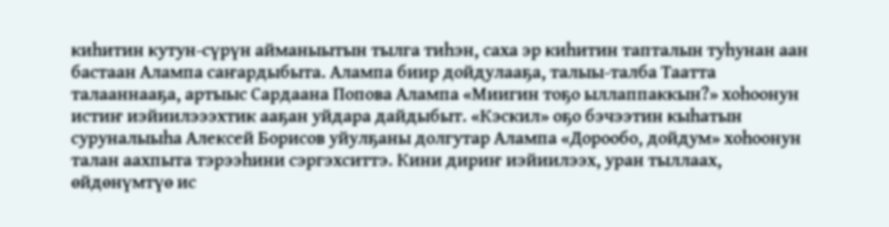киһитин кутун-сүрүн айманыытын тылга тиһэн, саха эр киһитин тапталын туһунан аан бастаан Алампа саҥардыбыта. Алампа биир дойдулааҕа, талыы-талба Таатта талааннааҕа, артыыс Сардаана Попова Алампа «Миигин тоҕо ыллаппаккын?» хоһоонун истиҥ иэйиилэээхтик ааҕан уйдара дайдыбыт. «Кэскил» оҕо бэчээтин кыһатын суруналыыһа Алексей Борисов уйулҕаны долгутар Алампа «Дорообо, дойдум» хоһоонун талан аахпыта тэрээһини сэргэхситтэ. Кини дириҥ иэйиилээх, уран тыллаах, өйдөнүмтүө ис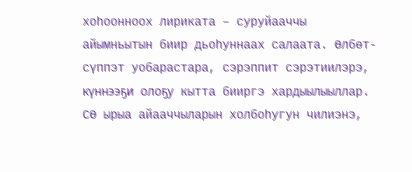хоһоонноох лириката – суруйааччы айымньытын биир дьоһуннаах салаата. Өлбөт-сүппэт уобарастара, сэрэппит сэрэтиилэрэ, күннээҕи олоҕу кытта бииргэ хардыылыыллар. СӨ ырыа айааччыларын холбоһугун чилиэнэ,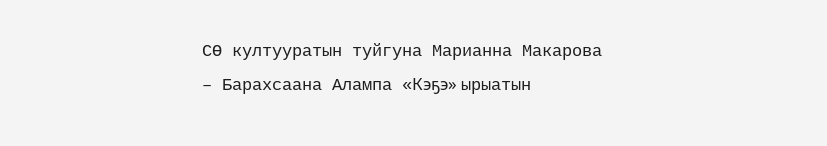СӨ култууратын туйгуна Марианна Макарова – Барахсаана Алампа «Кэҕэ» ырыатын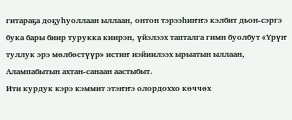гитараҕа доҕуһуоллаан ыллаан, онтон тэрээһиҥҥэ кэлбит дьон-сэргэ бука бары биир турукка киирэн, үйэлээх тапталга гимн буолбут «Үрүҥ туллук эрэ мөлбөстүүр» истиҥ иэйиилээх ырыатын ыллаан, Алампабытын ахтан-санаан аастыбыт.
Ити курдук кэрэ кэммит этэҥҥэ олордоххо көччөх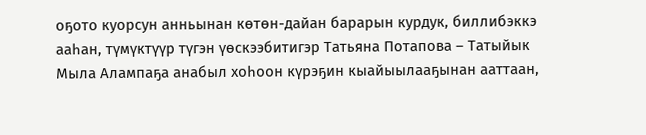оҕото куорсун анньынан көтөн-дайан барарын курдук, биллибэккэ ааһан, түмүктүүр түгэн үөскээбитигэр Татьяна Потапова – Татыйык Мыла Алампаҕа анабыл хоһоон күрэҕин кыайыылааҕынан ааттаан,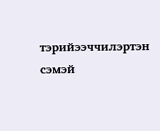тэрийээччилэртэн сэмэй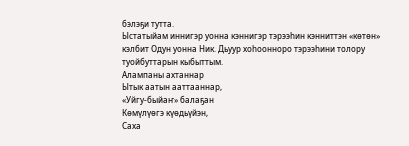бэлэҕи тутта.
Ыстатыйам иннигэр уонна кэннигэр тэрээһин кэнниттэн «көтөн» кэлбит Одун уонна Ник. Дьуур хоһоонноро тэрээһини толору туойбуттарын кыбыттым.
Алампаны ахтаннар
Ытык аатын ааттааннар,
«Уйгу-быйаҥ» балаҕан
Көмүлүөгэ күөдьүйэн,
Саха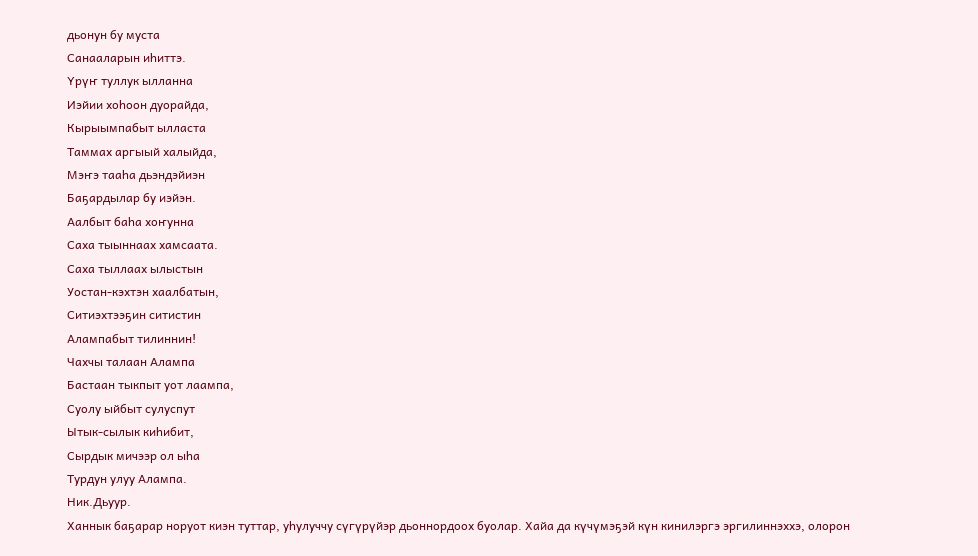дьонун бу муста
Санааларын иһиттэ.
Үрүҥ туллук ылланна
Иэйии хоһоон дуорайда,
Кырыымпабыт ылласта
Таммах аргыый халыйда,
Мэҥэ тааһа дьэндэйиэн
Баҕардылар бу иэйэн.
Аалбыт баһа хоҥунна
Саха тыыннаах хамсаата.
Саха тыллаах ылыстын
Уостан-кэхтэн хаалбатын,
Ситиэхтээҕин ситистин
Алампабыт тилиннин!
Чахчы талаан Алампа
Бастаан тыкпыт уот лаампа,
Суолу ыйбыт сулуспут
Ытык-сылык киһибит,
Сырдык мичээр ол ыһа
Турдун улуу Алампа.
Ник.Дьуур.
Ханнык баҕарар норуот киэн туттар, уhулуччу сүгүрүйэр дьоннордоох буолар. Хайа да күчүмэҕэй күн кинилэргэ эргилиннэххэ, олорон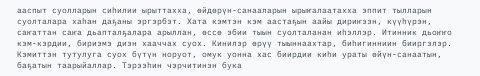ааспыт суолларын сиhилии ырыттахха, ѳйдѳрүн-санааларын ырыҥалаатахха эппит тылларын суолталара хаhан даҕаны эргэрбэт. Хата кэмтэн кэм аастаҕын аайы дириҥээн, күүhүрэн, саҥаттан саҥа дьапталҕалара арыллан, ѳссѳ эбии тыын суолталанан иhэллэр. Итинник дьоҥҥо кэм-кэрдии, бириэмэ диэн хааччах суох. Кинилэр ѳрүү тыыннаахтар, биhигинниин бииргэлэр. Кэмиттэн тутулуга суох бүтүн норуот, омук уонна хас биирдии киhи ураты ѳйүн-санаатын, баҕатын таарыйаллар. Тэрээһин чэрчитинэн бука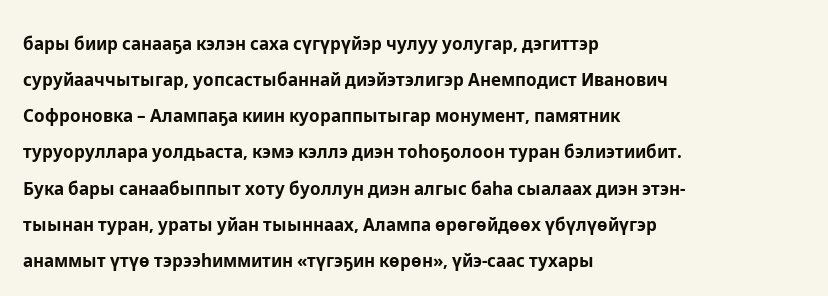бары биир санааҕа кэлэн саха сүгүрүйэр чулуу уолугар, дэгиттэр суруйааччытыгар, уопсастыбаннай диэйэтэлигэр Анемподист Иванович Софроновка – Алампаҕа киин куораппытыгар монумент, памятник туруоруллара уолдьаста, кэмэ кэллэ диэн тоһоҕолоон туран бэлиэтиибит. Бука бары санаабыппыт хоту буоллун диэн алгыс баһа сыалаах диэн этэн-тыынан туран, ураты уйан тыыннаах, Алампа өрөгөйдөөх үбүлүөйүгэр анаммыт үтүө тэрээһиммитин «түгэҕин көрөн», үйэ-саас тухары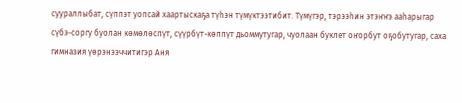суураллыбат, сүппэт уопсай хаартыскаҕа түһэн түмүктээтибит. Түмүгэр, тэрээһин этэҥҥэ ааһарыгар сүбэ-соргу буолан көмөлөспүт, сүүрбүт-көппүт дьоммутугар, чуолаан буклет оҥорбут оҕобутугар, саха гимназия үөрэнээччитигэр Аня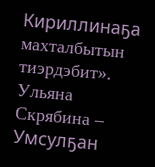Кириллинаҕа махталбытын тиэрдэбит».
Ульяна Скрябина – Умсулҕан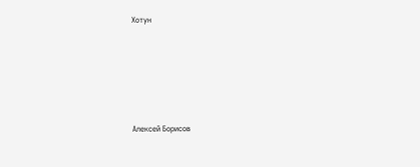Хотун






Алексей Борисов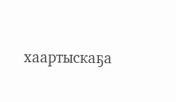хаартыскаҕа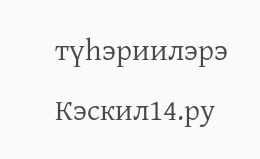түһэриилэрэ
Кэскил14.ру